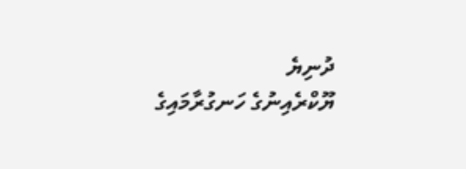ދުނިޔެ
ޔޫކްރެއިނުގެ ހަނގުރާމައިގެ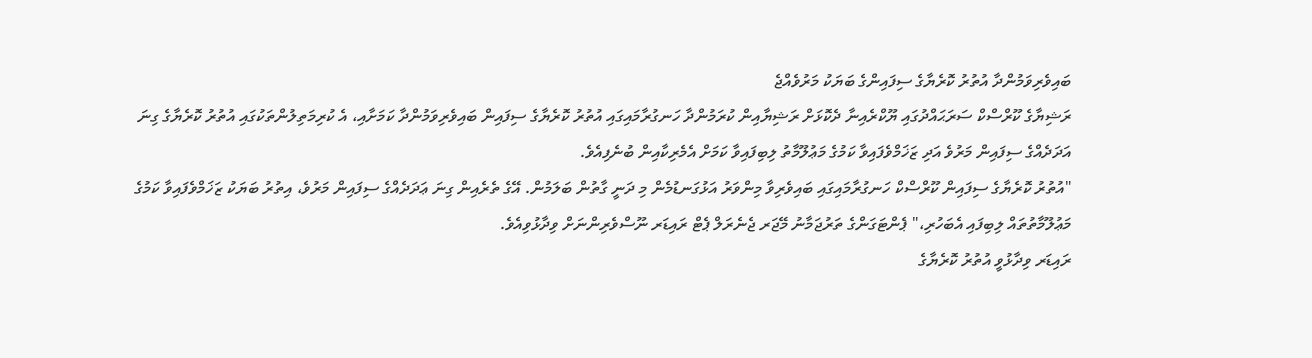ބައިވެރިވަމުންދާ އުތުރު ކޮރެޔާގެ ސިފައިންގެ ބަޔަކު މަރުވެއްޖެ
ރަޝިޔާގެ ކޫރްސްކް ސަރަޙައްދުގައި ޔޫކްރެއިނާ ދެކޮޅަށް ރަޝިޔާއިން ކުރަމުންދާ ހަނގުރާމައިގައި އުތުރު ކޮރެޔާގެ ސިފައިން ބައިވެރިވަމުންދާ ކަމަށާއި، އެ ކުރިމަތިލުންތަކުގައި އުތުރު ކޮރެޔާގެ ގިނަ އަދަދެއްގެ ސިފައިން މަރުވެ އަދި ޒަޚަމްވެފައިވާ ކަމުގެ މަޢުލޫމާތު ލިބިފައިވާ ކަމަށް އެމެރިކާއިން ބުނެފިއެވެ.
"އުތުރު ކޮރެޔާގެ ސިފައިން ކޫރްސްކް ހަނގުރާމައިގައި ބައިވެރިވާ މިންވަރު އަޅުގަނޑުމެން މި ދަނީ ގާތުން ބަލަމުން. އޭގެ ތެރެއިން ގިނަ ޢަދަދެއްގެ ސިފައިން މަރުވެ، އިތުރު ބަޔަކު ޒަޚަމްވެފައިވާ ކަމުގެ މަޢުލޫމާތުތައް ލިބިފައި އެބަހުރި،" ޕެންޓަގަންގެ ތަރުޖަމާނު މޭޖަރ ޖެނެރަލް ޕެޓް ރައިޑަރ ނޫސްވެރިންނަށް ވިދާޅުވިއެވެ.
ރައިޑަރ ވިދާޅުވީ އުތުރު ކޮރެޔާގެ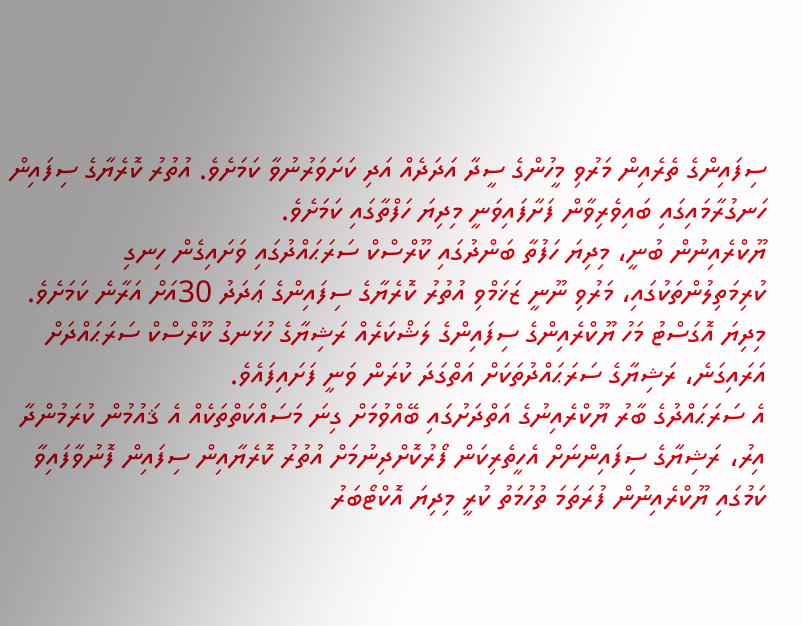ސިފައިންގެ ތެރެއިން މަރުވި މީހުންގެ ސީދާ އަދަދެއް އަދި ކަށަވަރުނުވާ ކަމަށެވެ. އުތުރު ކޮރެޔާގެ ސިފައިން ހަނގުރާމައިގައި ބައިވެރިވާން ފަށާފައިވަނީ މިދިޔަ ހަފްތާގައި ކަމަށެވެ.
ޔޫކްރެއިނުން ބުނީ، މިދިޔަ ހަފުތާ ބަންދުގައި ކޫރްސްކް ސަރަޙައްދުގައި ވަށައިގެން ހިނގި ކުރިމަތިލުންތަކުގައި، މަރުވި ނޫނީ ޒަޚަމްވި އުތުރު ކޮރެޔާގެ ސިފައިންގެ ޢަދަދު 30އަށް އަރާނެ ކަމަށެވެ.
މިދިޔަ އޮގަސްޓު މަހު ޔޫކްރެއިންގެ ސިފައިންގެ ލަޝްކަރެއް ރަޝިޔާގެ ހުޅަނގު ކޫރްސްކް ސަރަޙައްދަށް އަރައިގަނެ، ރަޝިޔާގެ ސަރަޙައްދުތަކަށް އަތްގަދަ ކުރަން ވަނީ ފަށައިފައެވެ.
އެ ސަރަޙައްދުގެ ބާރު ޔޫކްރެއިނުގެ އަތްދަށުގައި ބޭއްވުމަށް ގިނަ މަސައްކަތްތަކެއް އެ ޤައުމުން ކުރަމުންދާ އިރު، ރަޝިޔާގެ ސިފައިންނަށް އެހީތެރިކަން ފޯރުކޮށްދިނުމަށް އުތުރު ކޮރެޔާއިން ސިފައިން ފޮނުވާފައިވާ ކަމުގައި ޔޫކްރެއިނުން ފުރަތަމަ ތުހުމަތު ކުރީ މިދިޔަ އޮކްޓޯބަރު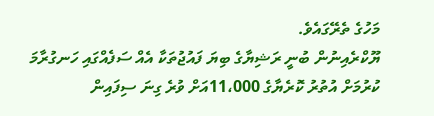މަހުގެ ތެރޭގައެވެ.
ޔޫކްރެއިނުން ބުނީ ރަޝިޔާގެ ބިޔަ ފައުޖުތަކާ އެއް ސަފެއްގައި ހަނގުރާމަ ކުރުމަށް އުތުރު ކޮރެޔާގެ 11،000އަށް ވުރެ ގިނަ ސިފައިން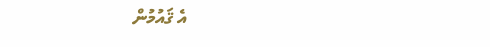އެ ޤައުމުން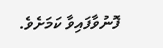ފޮނުވާފައިވާ ކަމަށެވެ.